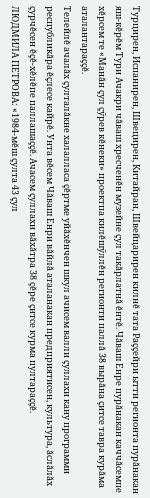Турцирен, Испанирен, Швецирен, Китайран, Швейцарирен килнĕ тата Раççейри ытти регионта пурăнакан яш-кĕрĕм Тури Ачакри чăваш хресченĕн музейне çул такăрлатнă ĕнтĕ. Чăваш Енре пурăнакан каччăсемпе хĕрсем те «Манăн çул çӳрев кĕнеки» проектпа килĕшӳллĕн регионти паллă 38 вырăна çитсе тавра курăма аталантараççĕ.
Телейлĕ ачалăх çулталăкне халалласа çĕртме уйăхĕнчен шкул ачисем валли çуллахи кану программи республикăра ĕçлесе кайрĕ. Унта вĕсем Чăваш Енри вăйлă аталанакан предприятисен, культура, ăслăлăх çурчĕсен ĕçĕ-хĕлĕпе паллашаççĕ. Ачасем çуллахи вăхăтра 38 çĕре çитсе курма пултараççĕ.
ЛЮДМИЛА ПЕТРОВА: «1984-мĕш çулта 43 çул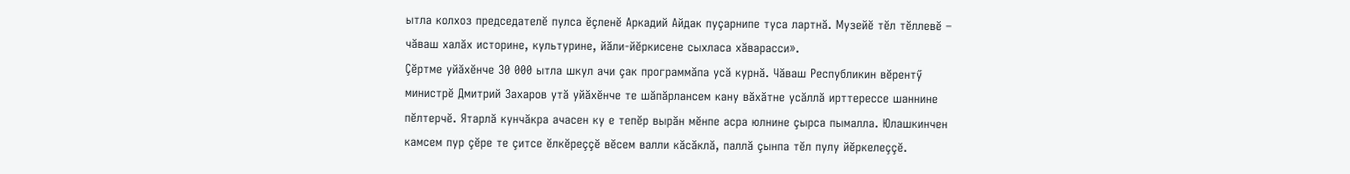ытла колхоз председателĕ пулса ĕçленĕ Аркадий Айдак пуçарнипе туса лартнă. Музейĕ тĕл тĕллевĕ – чăваш халăх историне, культурине, йăли-йĕркисене сыхласа хăварасси».
Çĕртме уйăхĕнче 30 000 ытла шкул ачи çак программăпа усă курнă. Чăваш Республикин вĕрентӳ министрĕ Дмитрий Захаров утă уйăхĕнче те шăпăрлансем кану вăхăтне усăллă ирттерессе шаннине пĕлтерчĕ. Ятарлă кунчăкра ачасен ку е тепĕр вырăн мĕнпе асра юлнине çырса пымалла. Юлашкинчен камсем пур çĕре те çитсе ĕлкĕреççĕ вĕсем валли кăсăклă, паллă çынпа тĕл пулу йĕркелеççĕ.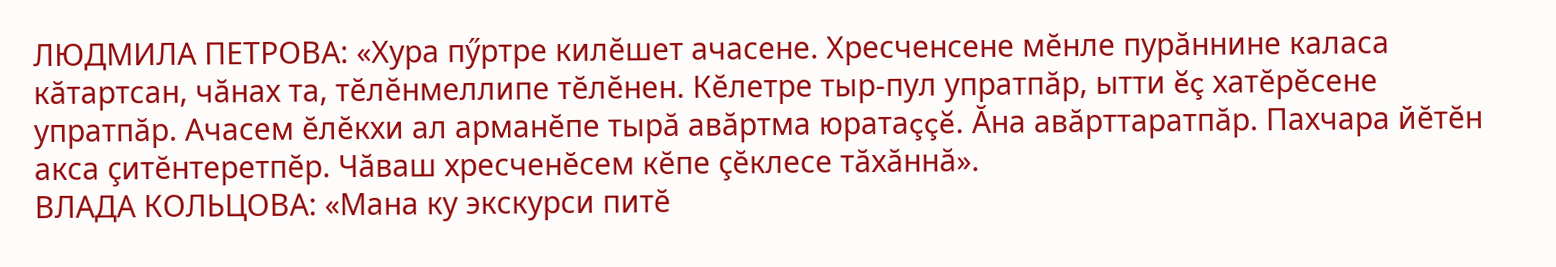ЛЮДМИЛА ПЕТРОВА: «Хура пӳртре килĕшет ачасене. Хресченсене мĕнле пурăннине каласа кăтартсан, чăнах та, тĕлĕнмеллипе тĕлĕнен. Кĕлетре тыр-пул упратпăр, ытти ĕç хатĕрĕсене упратпăр. Ачасем ĕлĕкхи ал арманĕпе тырă авăртма юратаççĕ. Ăна авăрттаратпăр. Пахчара йĕтĕн акса çитĕнтеретпĕр. Чăваш хресченĕсем кĕпе çĕклесе тăхăннă».
ВЛАДА КОЛЬЦОВА: «Мана ку экскурси питĕ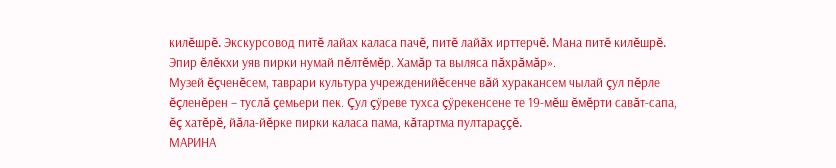килĕшрĕ. Экскурсовод питĕ лайах каласа пачĕ, питĕ лайăх ирттерчĕ. Мана питĕ килĕшрĕ. Эпир ĕлĕкхи уяв пирки нумай пĕлтĕмĕр. Хамăр та выляса пăхрăмăр».
Музей ĕçченĕсем, таврари культура учрежденийĕсенче вăй хуракансем чылай çул пĕрле ĕçленĕрен – туслă çемьери пек. Çул çӳреве тухса çӳрекенсене те 19-мĕш ĕмĕрти савăт-сапа, ĕç хатĕрĕ, йăла-йĕрке пирки каласа пама, кăтартма пултараççĕ.
МАРИНА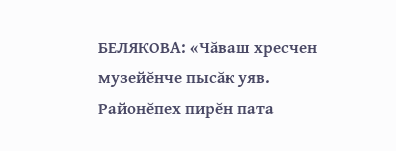БЕЛЯКОВА: «Чăваш хресчен музейĕнче пысăк уяв. Районĕпех пирĕн пата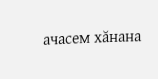ачасем хăнана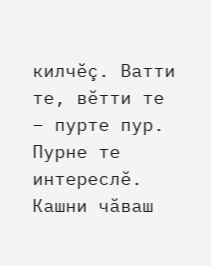килчĕç. Ватти те, вĕтти те – пурте пур. Пурне те интереслĕ. Кашни чăваш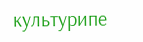культурипе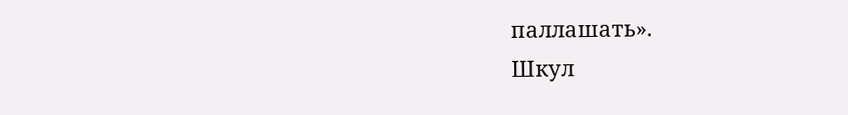паллашать».
Шкул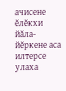ачисене ĕлĕкхи йăла-йĕркене аса илтерсе улаха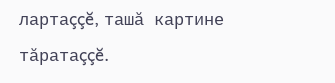лартаççĕ, ташă картине тăратаççĕ.